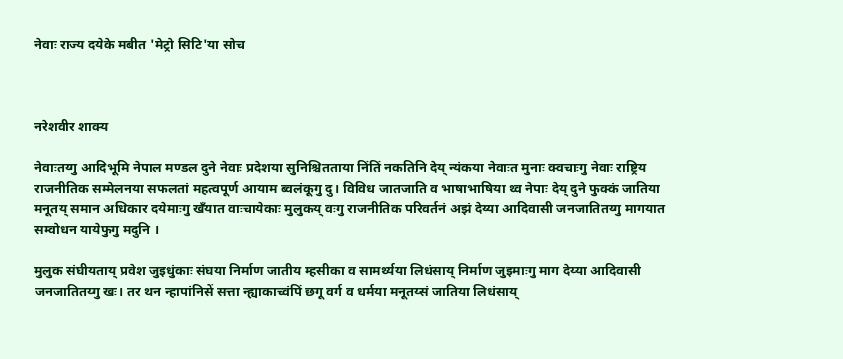नेवाः राज्य दयेके मबीत 'मेट्रो सिटि'या सोच



नरेशवीर शाक्य

नेवाःतय्गु आदिभूमि नेपाल मण्डल दुने नेवाः प्रदेशया सुनिश्चितताया निंतिं नकतिनि देय् न्यंकया नेवाःत मुनाः क्वचाःगु नेवाः राष्ट्रिय राजनीतिक सम्मेलनया सफलतां महत्वपूर्ण आयाम ब्वलंकूगु दु। विविध जातजाति व भाषाभाषिया थ्व नेपाः देय् दुने फुक्कं जातिया मनूतय् समान अधिकार दयेमाःगु खँयात वाःचायेकाः मुलुकय् वःगु राजनीतिक परिवर्तनं अझं देय्या आदिवासी जनजातितय्गु मागयात सम्वोधन यायेफुगु मदुनि ।

मुलुक संघीयताय् प्रवेश जुइधुंकाः संघया निर्माण जातीय म्हसीका व सामर्थ्यया लिधंसाय् निर्माण जुइमाःगु माग देय्या आदिवासी जनजातितय्गु खः। तर थन न्हापांनिसें सत्ता न्ह्याकाच्वंपिं छगू वर्ग व धर्मया मनूतय्सं जातिया लिधंसाय्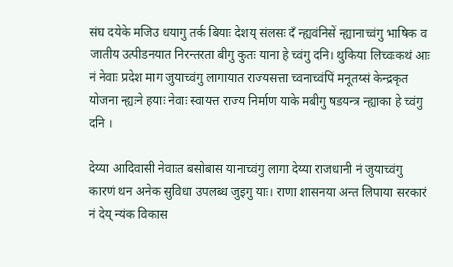संघ दयेके मजिउ धयागु तर्क बियाः देशय् संलसः दँ न्ह्यवंनिसें न्ह्यानाच्वंगु भाषिक व जातीय उत्पीडनयात निरन्तरता बीगु कुतः याना हे च्वंगु दनि। थुकिया लिच्वःकथं आः नं नेवाः प्रदेश माग जुयाच्वंगु लागायात राज्यसत्ता च्वनाच्वंपिं मनूतय्सं केन्द्रकृत योजना न्ह्यःने हयाः नेवाः स्वायत्त राज्य निर्माण याके मबीगु षडयन्त्र न्ह्याका हे च्वंगु दनि ।

देय्या आदिवासी नेवाःत बसोबास यानाच्वंगु लागा देय्या राजधानी नं जुयाच्वंगु कारणं थन अनेक सुविधा उपलब्ध जुइगु याः। राणा शासनया अन्त लिपाया सरकारं नं देय् न्यंक विकास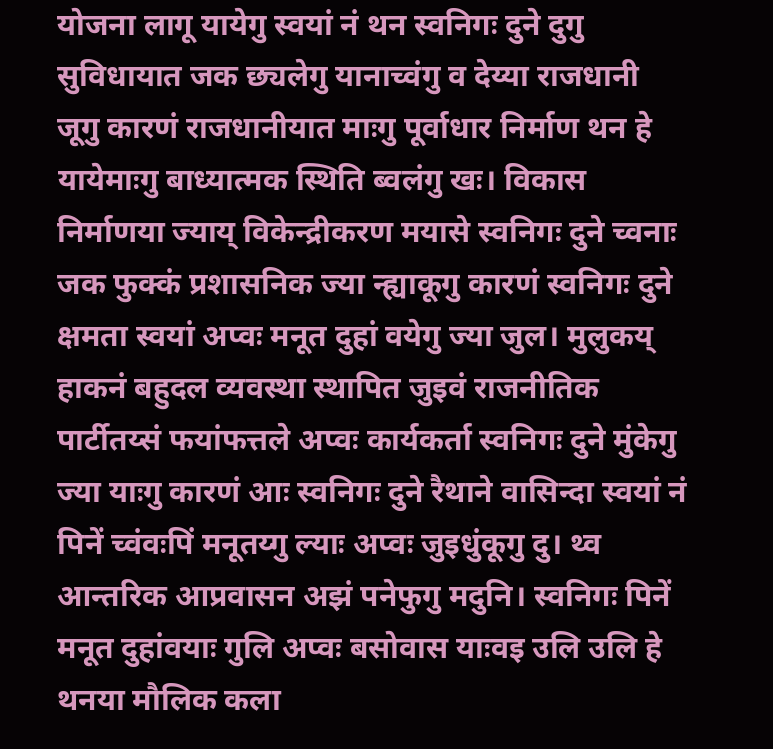योजना लागू यायेगु स्वयां नं थन स्वनिगः दुने दुगु सुविधायात जक छ्यलेगु यानाच्वंगु व देय्या राजधानी जूगु कारणं राजधानीयात माःगु पूर्वाधार निर्माण थन हे यायेमाःगु बाध्यात्मक स्थिति ब्वलंगु खः। विकास निर्माणया ज्याय् विकेन्द्रीकरण मयासे स्वनिगः दुने च्वनाः जक फुक्कं प्रशासनिक ज्या न्ह्याकूगु कारणं स्वनिगः दुने क्षमता स्वयां अप्वः मनूत दुहां वयेगु ज्या जुल। मुलुकय् हाकनं बहुदल व्यवस्था स्थापित जुइवं राजनीतिक पार्टीतय्सं फयांफत्तले अप्वः कार्यकर्ता स्वनिगः दुने मुंकेगु ज्या याःगु कारणं आः स्वनिगः दुने रैथाने वासिन्दा स्वयां नं पिनें च्वंवःपिं मनूतय्गु ल्याः अप्वः जुइधुंकूगु दु। थ्व आन्तरिक आप्रवासन अझं पनेफुगु मदुनि। स्वनिगः पिनें मनूत दुहांवयाः गुलि अप्वः बसोवास याःवइ उलि उलि हे थनया मौलिक कला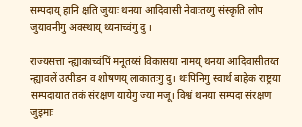सम्पदाय् हानि क्षति जुयाः थनया आदिवासी नेवाःतय्गु संस्कृति लोप जुयावनीगु अवस्थाय् थ्यनाच्वंगु दु ।

राज्यसत्ता न्ह्याकाच्वंपिं मनूतय्सं विकासया नामय् थनया आदिवासीतय्त न्ह्यावलें उत्पीडन व शोषणय् लाकातःगु दु। थःपिनिगु स्वार्थ बाहेक राष्ट्रया सम्पदायात तकं संरक्षण यायेगु ज्या मजू। विश्वं थनया सम्पदा संरक्षण जुइमाः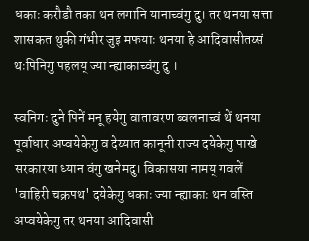धकाः करौडौ तका थन लगानि यानाच्वंगु दु। तर थनया सत्ता शासकत थुकी गंभीर जुइ मफयाः थनया हे आदिवासीतय्सं थःपिनिगु पहलय् ज्या न्ह्याकाच्वंगु दु ।

स्वनिगः दुने पिनें मनू हयेगु वातावरण ब्वलनाच्वं थें थनया पूर्वाधार अप्वयेकेगु व देय्यात कानूनी राज्य दयेकेगु पाखे सरकारया ध्यान वंगु खनेमदु। विकासया नामय् गवलें 'वाहिरी चक्रपथ' दयेकेगु धकाः ज्या न्ह्याकाः थन वस्ति अप्वयेकेगु तर थनया आदिवासी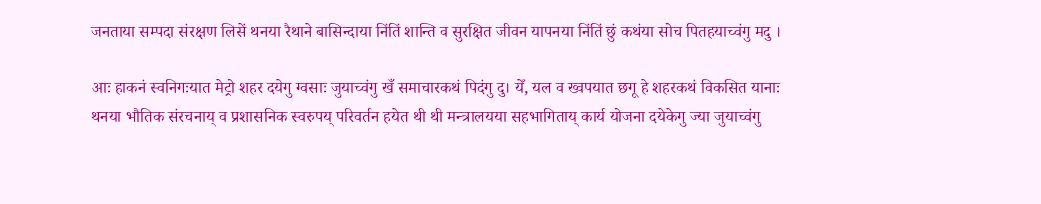जनताया सम्पदा संरक्षण लिसें थनया रैथाने बासिन्दाया निंतिं शान्ति व सुरक्षित जीवन यापनया निंतिं छुं कथंया सोच पितहयाच्वंगु मदु ।

आः हाकनं स्वनिगःयात मेट्रो शहर दयेगु ग्वसाः जुयाच्वंगु खँ समाचारकथं पिदंगु दु। येँ, यल व ख्वपयात छगू हे शहरकथं विकसित यानाः थनया भौतिक संरचनाय् व प्रशासनिक स्वरुपय् परिवर्तन हयेत थी थी मन्त्रालयया सहभागिताय् कार्य योजना दयेकेगु ज्या जुयाच्वंगु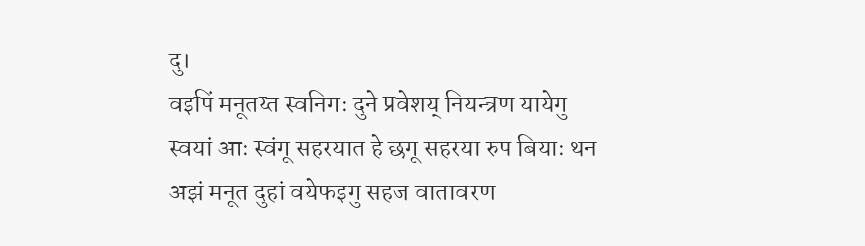दु।
वइपिं मनूतय्त स्वनिगः दुने प्रवेशय् नियन्त्रण यायेगु स्वयां आः स्वंगू सहरयात हे छगू सहरया रुप बियाः थन अझं मनूत दुहां वयेफइगु सहज वातावरण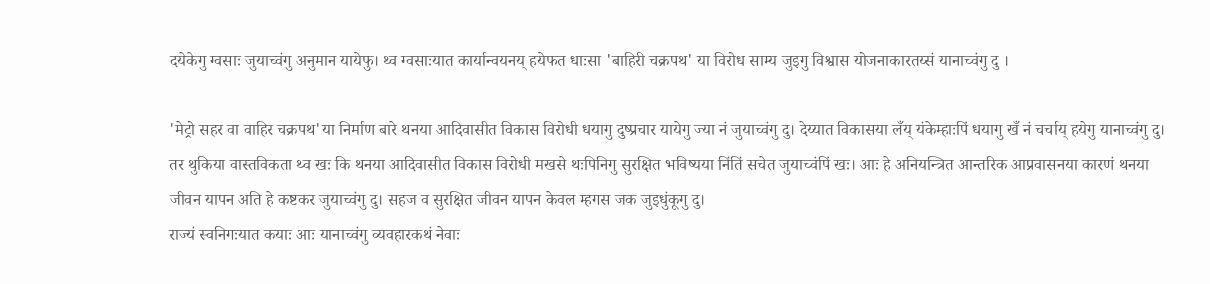दयेकेगु ग्वसाः जुयाच्वंगु अनुमान यायेफु। थ्व ग्वसाःयात कार्यान्वयनय् हयेफत धाःसा 'बाहिरी चक्रपथ' या विरोध साम्य जुइगु विश्वास योजनाकारतय्सं यानाच्वंगु दु ।

'मेट्रो सहर वा वाहिर चक्रपथ'या निर्माण बारे थनया आदिवासीत विकास विरोधी धयागु दुष्प्रचार यायेगु ज्या नं जुयाच्वंगु दु। देय्यात विकासया लँय् यंकेम्हाःपिं धयागु खँ नं चर्चाय् हयेगु यानाच्वंगु दु। तर थुकिया वास्तविकता थ्व खः कि थनया आदिवासीत विकास विरोधी मखसे थःपिनिगु सुरक्षित भविष्यया निंतिं सचेत जुयाच्वंपिं खः। आः हे अनियन्त्रित आन्तरिक आप्रवासनया कारणं थनया जीवन यापन अति हे कष्टकर जुयाच्वंगु दु। सहज व सुरक्षित जीवन यापन केवल म्हगस जक जुइधुंकूगु दु।
राज्यं स्वनिगःयात कयाः आः यानाच्वंगु व्यवहारकथं नेवाः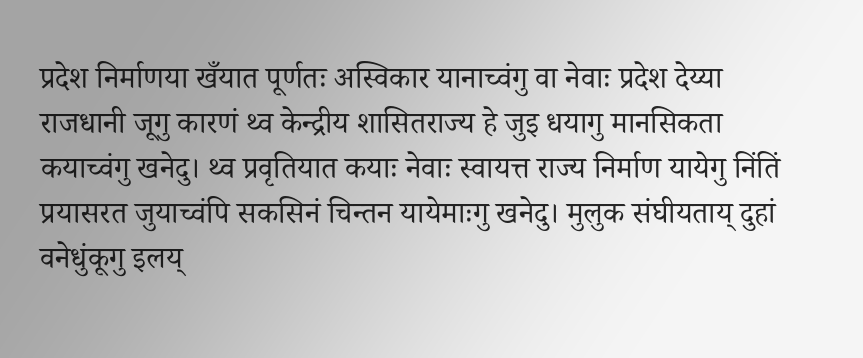प्रदेश निर्माणया खँयात पूर्णतः अस्विकार यानाच्वंगु वा नेवाः प्रदेश देय्या राजधानी जूगु कारणं थ्व केन्द्रीय शासितराज्य हे जुइ धयागु मानसिकता कयाच्वंगु खनेदु। थ्व प्रवृतियात कयाः नेवाः स्वायत्त राज्य निर्माण यायेगु निंतिं प्रयासरत जुयाच्वंपि सकसिनं चिन्तन यायेमाःगु खनेदु। मुलुक संघीयताय् दुहां वनेधुंकूगु इलय्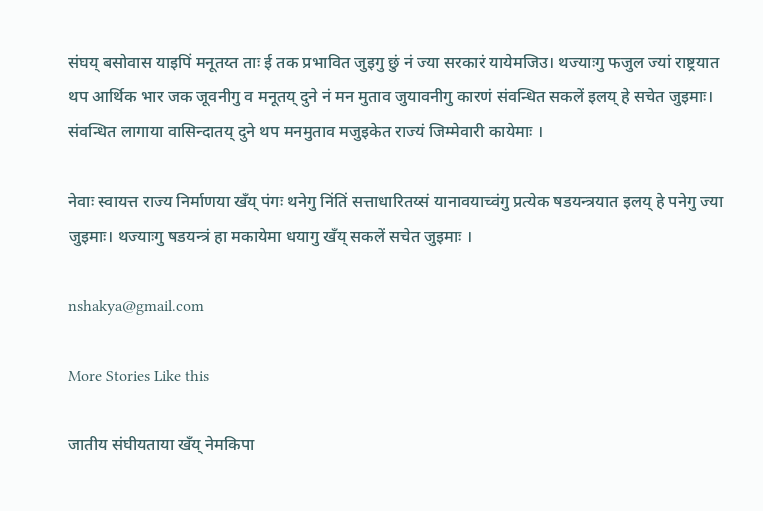संघय् बसोवास याइपिं मनूतय्त ताः ई तक प्रभावित जुइगु छुं नं ज्या सरकारं यायेमजिउ। थज्याःगु फजुल ज्यां राष्ट्रयात थप आर्थिक भार जक जूवनीगु व मनूतय् दुने नं मन मुताव जुयावनीगु कारणं संवन्धित सकलें इलय् हे सचेत जुइमाः। संवन्धित लागाया वासिन्दातय् दुने थप मनमुताव मजुइकेत राज्यं जिम्मेवारी कायेमाः ।

नेवाः स्वायत्त राज्य निर्माणया खँय् पंगः थनेगु निंतिं सत्ताधारितय्सं यानावयाच्वंगु प्रत्येक षडयन्त्रयात इलय् हे पनेगु ज्या जुइमाः। थज्याःगु षडयन्त्रं हा मकायेमा धयागु खँय् सकलें सचेत जुइमाः ।

nshakya@gmail.com

More Stories Like this

जातीय संघीयताया खँय् नेमकिपा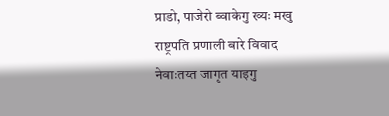प्राडो, पाजेरो ब्वाकेगु ख्यः मखु
राष्ट्रपति प्रणाली बारे विवाद
नेवाःतय्त जागृत याइगु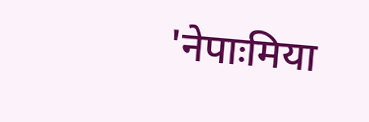'नेपाःमिया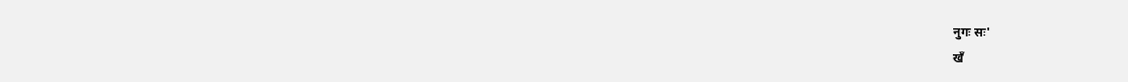नुगः सः'
खँ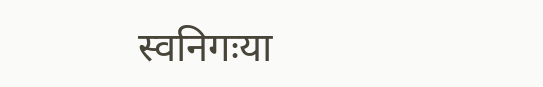स्वनिगःया